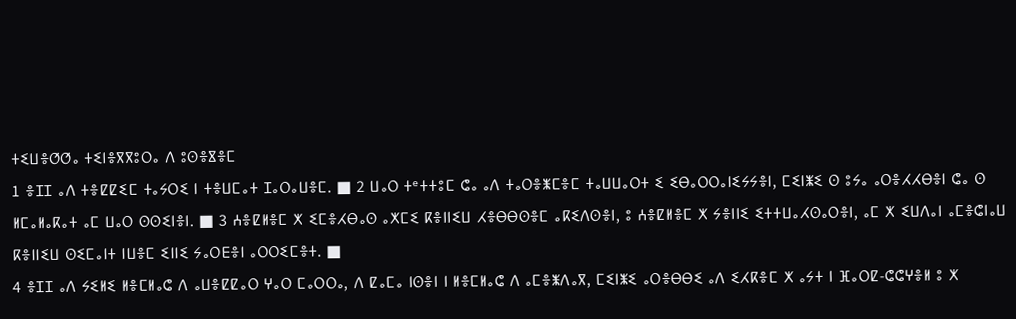ⵜⵉⵡⴻⵚⵚⴰ ⵜⵉⵏⴻⴳⴳⵓⵔⴰ ⴷ ⵓⵙⴻⴵⴻⵎ
1 ⴻⵊⵊ ⴰⴷ ⵜⴻⵇⵇⵉⵎ ⵜⴰⵢⵔⵉ ⵏ ⵜⴻⵡⵎⴰⵜ ⵊⴰⵔⴰⵡⴻⵎ. ■ 2 ⵡⴰⵔ ⵜᵉⵜⵜⵓⵎ ⵛⴰ ⴰⴷ ⵜⴰⵔⴻⵥⵎⴻⵎ ⵜⴰⵡⵡⴰⵔⵜ ⵉ ⵉⴱⴰⵔⵔⴰⵏⵉⵢⵢⴻⵏ, ⵎⵉⵏⵥⵉ ⵙ ⵓⵢⴰ ⴰⵔⴻⵃⵃⴱⴻⵏ ⵛⴰ ⵙ ⵍⵎⴰⵍⴰⴽⴰⵜ ⴰⵎ ⵡⴰⵔ ⵙⵙⵉⵏⴻⵏ. ■ 3 ⵄⴻⵇⵍⴻⵎ ⵅ ⵉⵎⴻⵃⴱⴰⵙ ⴰⵅⵎⵉ ⴽⴻⵏⵏⵉⵡ ⵃⴻⴱⴱⵙⴻⵎ ⴰⴽⵉⴷⵙⴻⵏ, ⵓ ⵄⴻⵇⵍⴻⵎ ⵅ ⵢⴻⵏⵏⵉ ⵉⵜⵜⵡⴰⵃⵙⴰⵔⴻⵏ, ⴰⵎ ⵅ ⵉⵡⴷⴰⵏ ⴰⵎⴻⵛⵏⴰⵡ ⴽⴻⵏⵏⵉⵡ ⵙⵉⵎⴰⵏⵜ ⵏⵡⴻⵎ ⵉⵏⵏⵉ ⵢⴰⵔⴹⴻⵏ ⴰⵔⵔⵉⵎⴻⵜ. ■
4 ⴻⵊⵊ ⴰⴷ ⵢⵉⵍⵉ ⵍⴻⵎⵍⴰⵛ ⴷ ⴰⵡⴻⵇⵇⴰⵔ ⵖⴰⵔ ⵎⴰⵔⵔⴰ, ⴷ ⵇⴰⵎⴰ ⵏⵙⴻⵏ ⵏ ⵍⴻⵎⵍⴰⵛ ⴷ ⴰⵎⴻⵥⴷⴰⴳ, ⵎⵉⵏⵥⵉ ⴰⵔⴻⴱⴱⵉ ⴰⴷ ⵉⵃⴽⴻⵎ ⵅ ⴰⵢⵜ ⵏ ⴼⴰⵔⵇ-ⵛⵛⵖⴻⵍ ⵓ ⵅ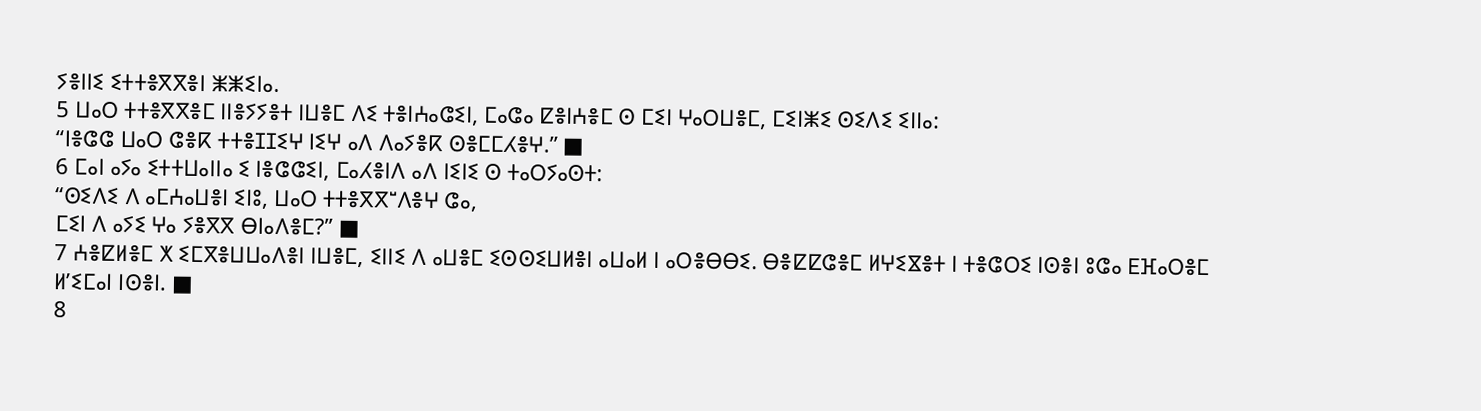ⵢⴻⵏⵏⵉ ⵉⵜⵜⴻⴳⴳⴻⵏ ⵥⵥⵉⵏⴰ.
5 ⵡⴰⵔ ⵜⵜⴻⴳⴳⴻⵎ ⵏⵏⴻⵢⵢⴻⵜ ⵏⵡⴻⵎ ⴷⵉ ⵜⴻⵏⵄⴰⵛⵉⵏ, ⵎⴰⵛⴰ ⵇⴻⵏⵄⴻⵎ ⵙ ⵎⵉⵏ ⵖⴰⵔⵡⴻⵎ, ⵎⵉⵏⵥⵉ ⵙⵉⴷⵉ ⵉⵏⵏⴰ:
“ⵏⴻⵛⵛ ⵡⴰⵔ ⵛⴻⴽ ⵜⵜⴻⵊⵊⵉⵖ ⵏⵉⵖ ⴰⴷ ⴷⴰⵢⴻⴽ ⵙⴻⵎⵎⵃⴻⵖ.” ■
6 ⵎⴰⵏ ⴰⵢⴰ ⵉⵜⵜⵡⴰⵏⵏⴰ ⵉ ⵏⴻⵛⵛⵉⵏ, ⵎⴰⵃⴻⵏⴷ ⴰⴷ ⵏⵉⵏⵉ ⵙ ⵜⴰⵔⵢⴰⵙⵜ:
“ⵙⵉⴷⵉ ⴷ ⴰⵎⵄⴰⵡⴻⵏ ⵉⵏⵓ, ⵡⴰⵔ ⵜⵜⴻⴳⴳⵯⴷⴻⵖ ⵛⴰ,
ⵎⵉⵏ ⴷ ⴰⵢⵉ ⵖⴰ ⵢⴻⴳⴳ ⴱⵏⴰⴷⴻⵎ?” ■
7 ⵄⴻⵇⵍⴻⵎ ⵅ ⵉⵎⴳⴻⵡⵡⴰⴷⴻⵏ ⵏⵡⴻⵎ, ⵉⵏⵏⵉ ⴷ ⴰⵡⴻⵎ ⵉⵙⵙⵉⵡⵍⴻⵏ ⴰⵡⴰⵍ ⵏ ⴰⵔⴻⴱⴱⵉ. ⴱⴻⵇⵇⵛⴻⵎ ⵍⵖⵉⴵⴻⵜ ⵏ ⵜⴻⵛⵔⵉ ⵏⵙⴻⵏ ⵓⵛⴰ ⴹⴼⴰⵔⴻⵎ ⵍ’ⵉⵎⴰⵏ ⵏⵙⴻⵏ. ■
8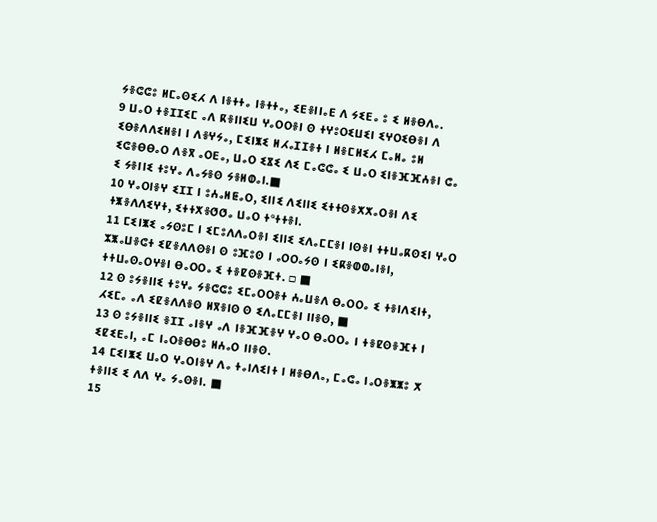ⵢⴻⵛⵛⵓ ⵍⵎⴰⵙⵉⵃ ⴷ ⵏⴻⵜⵜⴰ ⵏⴻⵜⵜⴰ, ⵉⴹⴻⵏⵏⴰⴹ ⴷ ⵢⵉⴹⴰ ⵓ ⵉ ⵍⴻⴱⴷⴰ.
9 ⵡⴰⵔ ⵜⴻⵊⵊⵉⵎ ⴰⴷ ⴽⴻⵏⵏⵉⵡ ⵖⴰⵔⵔⴻⵏ ⵙ ⵜⵖⵓⵔⵉⵡⵉⵏ ⵉⵖⵔⵉⴱⴻⵏ ⴷ ⵉⴱⴻⴷⴷⵉⵍⴻⵏ ⵏ ⴷⴻⵖⵢⴰ, ⵎⵉⵏⵥⵉ ⵍⵃⴰⵊⵊⴻⵜ ⵏ ⵍⴻⵎⵍⵉⵃ ⵎⴰⵍⴰ ⵓⵍ ⵉⵛⴻⴱⴱⴰⵔ ⴷⴻⴳ ⴰⵔⴹⴰ, ⵡⴰⵔ ⵉⴵⵉ ⴷⵉ ⵎⴰⵛⵛⴰ ⵉ ⵡⴰⵔ ⵉⵏⴻⴼⴼⵄⴻⵏ ⵛⴰ ⵉ ⵢⴻⵏⵏⵉ ⵜⵓⵖⴰ ⴷⴰⵢⴻⵙ ⵢⴻⵍⵀⴰⵏ.■
10 ⵖⴰⵔⵏⴻⵖ ⵉⵊⵊ ⵏ ⵓⵄⴰⵍⵟⴰⵔ, ⵉⵏⵏⵉ ⴷⵉⵏⵏⵉ ⵉⵜⵜⵙⴻⵅⵅⴰⵔⴻⵏ ⴷⵉ ⵜⵥⴻⴷⴷⵉⵖⵜ, ⵉⵜⵜⵅⴻⵚⵚⴰ ⵡⴰⵔ ⵜᵉⵜⵜⴻⵏ.
11 ⵎⵉⵏⵥⵉ ⴰⵢⵙⵓⵎ ⵏ ⵉⵎⵓⴷⴷⴰⵔⴻⵏ ⵉⵏⵏⵉ ⵉⴷⴰⵎⵎⴻⵏ ⵏⵙⴻⵏ ⵜⵜⵡⴰⴽⵙⵉⵏ ⵖⴰⵔ ⵣⵥⴰⵡⴻⵛⵜ ⵉⵇⴻⴷⴷⵙⴻⵏ ⵙ ⵓⴼⵓⵙ ⵏ ⴰⵔⵔⴰⵢⵙ ⵏ ⵉⴽⴻⵀⵀⴰⵏⴻⵏ, ⵜⵜⵡⴰⵙⴰⵔⵖⴻⵏ ⴱⴰⵔⵔⴰ ⵉ ⵜⴻⵇⵙⴻⴼⵜ. □ ■
12 ⵙ ⵓⵢⴻⵏⵏⵉ ⵜⵓⵖⴰ ⵢⴻⵛⵛⵓ ⵉⵎⴰⵔⵔⴻⵜ ⵄⴰⵡⴻⴷ ⴱⴰⵔⵔⴰ ⵉ ⵜⴻⵏⴷⵉⵏⵜ, ⵃⵉⵎⴰ ⴰⴷ ⵉⵇⴻⴷⴷⴻⵙ ⵍⴳⴻⵏⵙ ⵙ ⵉⴷⴰⵎⵎⴻⵏ ⵏⵏⴻⵙ, ■
13 ⵙ ⵓⵢⴻⵏⵏⵉ ⴻⵊⵊ ⴰⵏⴻⵖ ⴰⴷ ⵏⴻⴼⴼⴻⵖ ⵖⴰⵔ ⴱⴰⵔⵔⴰ ⵏ ⵜⴻⵇⵙⴻⴼⵜ ⵏ ⵉⵇⵉⴹⴰⵏ, ⴰⵎ ⵏⴰⵔⴻⴱⴱⵓ ⵍⵄⴰⵔ ⵏⵏⴻⵙ.
14 ⵎⵉⵏⵥⵉ ⵡⴰⵔ ⵖⴰⵔⵏⴻⵖ ⴷⴰ ⵜⴰⵏⴷⵉⵏⵜ ⵏ ⵍⴻⴱⴷⴰ, ⵎⴰⵛⴰ ⵏⴰⵔⴻⵥⵥⵓ ⵅ ⵜⴻⵏⵏⵉ ⵉ ⴷⴷ ⵖⴰ ⵢⴰⵙⴻⵏ. ■
15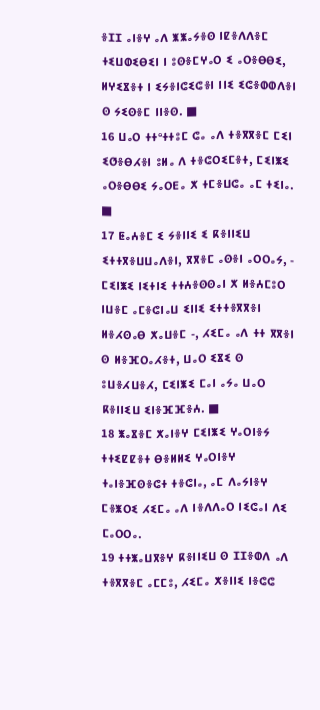ⴻⵊⵊ ⴰⵏⴻⵖ ⴰⴷ ⵥⵥⴰⵢⴻⵙ ⵏⵇⴻⴷⴷⴻⵎ ⵜⵉⵡⵀⵉⴱⵉⵏ ⵏ ⵓⵙⴻⵎⵖⴰⵔ ⵉ ⴰⵔⴻⴱⴱⵉ, ⵍⵖⵉⴵⴻⵜ ⵏ ⵉⵢⴻⵏⵛⵉⵛⴻⵏ ⵏⵏⵉ ⵉⵛⴻⵀⵀⴷⴻⵏ ⵙ ⵢⵉⵙⴻⵎ ⵏⵏⴻⵙ. ■
16 ⵡⴰⵔ ⵜⵜᵉⵜⵜⵓⵎ ⵛⴰ ⴰⴷ ⵜⴻⴳⴳⴻⵎ ⵎⵉⵏ ⵉⵚⴻⴱⵃⴻⵏ ⵓⵍⴰ ⴷ ⵜⴻⵛⵔⵉⵎⴻⵜ, ⵎⵉⵏⵥⵉ ⴰⵔⴻⴱⴱⵉ ⵢⴰⵔⴹⴰ ⵅ ⵜⵎⴻⵡⵛⴰ ⴰⵎ ⵜⵉⵏⴰ. ■
17 ⵟⴰⵄⴻⵎ ⵉ ⵢⴻⵏⵏⵉ ⵉ ⴽⴻⵏⵏⵉⵡ ⵉⵜⵜⴳⴻⵡⵡⴰⴷⴻⵏ, ⴳⴳⴻⵎ ⴰⵙⴻⵏ ⴰⵔⵔⴰⵢ, - ⵎⵉⵏⵥⵉ ⵏⵉⵜⵏⵉ ⵜⵜⵄⴻⵙⵙⴰⵏ ⵅ ⵍⴻⵄⵎⵓⵔ ⵏⵡⴻⵎ ⴰⵎⴻⵛⵏⴰⵡ ⵉⵏⵏⵉ ⵉⵜⵜⴻⴳⴳⴻⵏ ⵍⴻⵃⵙⴰⴱ ⵅⴰⵡⴻⵎ -, ⵃⵉⵎⴰ ⴰⴷ ⵜⵜ ⴳⴳⴻⵏ ⵙ ⵍⴻⴼⵔⴰⵃⴻⵜ, ⵡⴰⵔ ⵉⴵⵉ ⵙ ⵓⵡⴻⵃⵡⴻⵃ, ⵎⵉⵏⵥⵉ ⵎⴰⵏ ⴰⵢⴰ ⵡⴰⵔ ⴽⴻⵏⵏⵉⵡ ⵉⵏⴻⴼⴼⴻⵄ. ■
18 ⵥⴰⴵⴻⵎ ⵅⴰⵏⴻⵖ ⵎⵉⵏⵥⵉ ⵖⴰⵔⵏⴻⵢ ⵜⵜⵉⵇⵇⴻⵜ ⴱⴻⵍⵍⵉ ⵖⴰⵔⵏⴻⵖ ⵜⴰⵏⴻⴼⵙⴻⵛⵜ ⵜⴻⵛⵏⴰ, ⴰⵎ ⴷⴰⵢⵏⴻⵖ ⵎⴻⵥⵔⵉ ⵃⵉⵎⴰ ⴰⴷ ⵏⴻⴷⴷⴰⵔ ⵏⵉⵛⴰⵏ ⴷⵉ ⵎⴰⵔⵔⴰ.
19 ⵜⵜⵥⴰⵡⴳⴻⵖ ⴽⴻⵏⵏⵉⵡ ⵙ ⵊⵊⴻⵀⴷ ⴰⴷ ⵜⴻⴳⴳⴻⵎ ⴰⵎⵎⵓ, ⵃⵉⵎⴰ ⵅⴻⵏⵏⵉ ⵏⴻⵛⵛ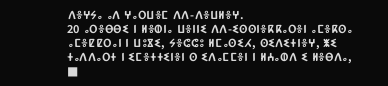ⴷⴻⵖⵢⴰ ⴰⴷ ⵖⴰⵔⵡⴻⵎ ⴷⴷ-ⴷⴻⵡⵍⴻⵖ.
20 ⴰⵔⴻⴱⴱⵉ ⵏ ⵍⴻⵀⵏⴰ ⵡⴻⵏⵏⵉ ⴷⴷ-ⵉⵙⵙⵏⴻⴽⴽⴰⵔⴻⵏ ⴰⵎⴻⴽⵙⴰ ⴰⵎⴻⵇⵇⵔⴰⵏ ⵏ ⵡⵓⴵⵉ, ⵢⴻⵛⵛⵓ ⵍⵎⴰⵙⵉⵃ, ⵙⵉⴷⵉⵜⵏⴻⵖ, ⵥⵉ ⵜⴰⴷⴷⴰⵔⵜ ⵏ ⵉⵎⴻⵜⵜⵉⵏⴻⵏ ⵙ ⵉⴷⴰⵎⵎⴻⵏ ⵏ ⵍⵄⴰⵀⴷ ⵉ ⵍⴻⴱⴷⴰ, ■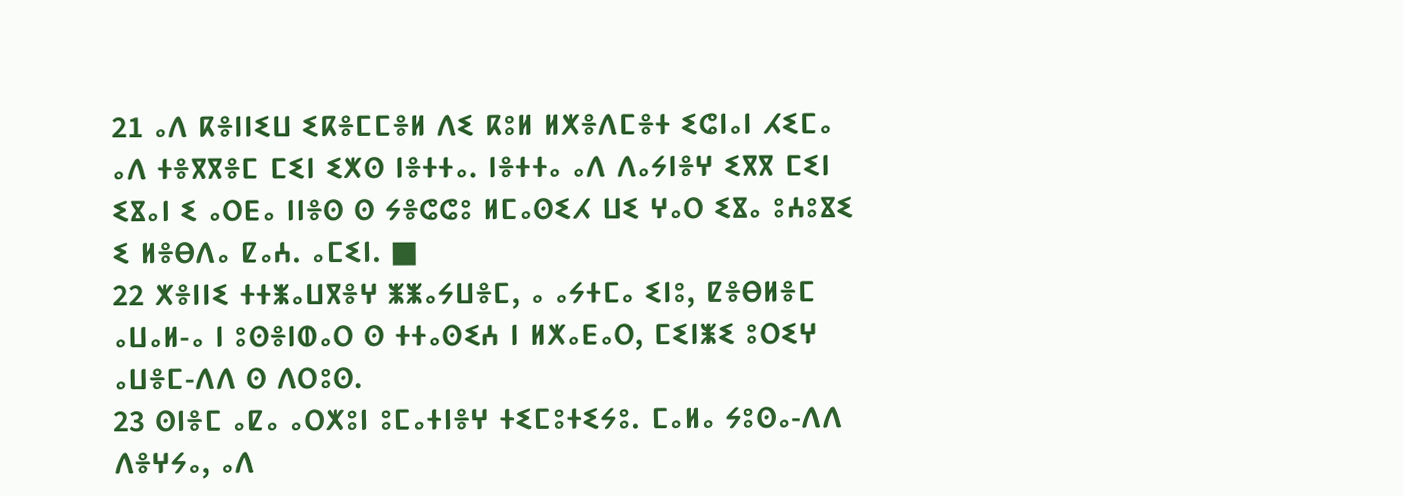21 ⴰⴷ ⴽⴻⵏⵏⵉⵡ ⵉⴽⴻⵎⵎⴻⵍ ⴷⵉ ⴽⵓⵍ ⵍⵅⴻⴷⵎⴻⵜ ⵉⵛⵏⴰⵏ ⵃⵉⵎⴰ ⴰⴷ ⵜⴻⴳⴳⴻⵎ ⵎⵉⵏ ⵉⵅⵙ ⵏⴻⵜⵜⴰ. ⵏⴻⵜⵜⴰ ⴰⴷ ⴷⴰⵢⵏⴻⵖ ⵉⴳⴳ ⵎⵉⵏ ⵉⴵⴰⵏ ⵉ ⴰⵔⴹⴰ ⵏⵏⴻⵙ ⵙ ⵢⴻⵛⵛⵓ ⵍⵎⴰⵙⵉⵃ ⵡⵉ ⵖⴰⵔ ⵉⴵⴰ ⵓⵄⵓⴵⵉ ⵉ ⵍⴻⴱⴷⴰ ⵇⴰⵄ. ⴰⵎⵉⵏ. ■
22 ⵅⴻⵏⵏⵉ ⵜⵜⵥⴰⵡⴳⴻⵖ ⵥⵥⴰⵢⵡⴻⵎ, ⴰ ⴰⵢⵜⵎⴰ ⵉⵏⵓ, ⵇⴻⴱⵍⴻⵎ ⴰⵡⴰⵍ-ⴰ ⵏ ⵓⵙⴻⵏⵀⴰⵔ ⵙ ⵜⵜⴰⵙⵉⵄ ⵏ ⵍⵅⴰⴹⴰⵔ, ⵎⵉⵏⵥⵉ ⵓⵔⵉⵖ ⴰⵡⴻⵎ-ⴷⴷ ⵙ ⴷⵔⵓⵙ.
23 ⵙⵏⴻⵎ ⴰⵇⴰ ⴰⵔⵅⵓⵏ ⵓⵎⴰⵜⵏⴻⵖ ⵜⵉⵎⵓⵜⵉⵢⵓ. ⵎⴰⵍⴰ ⵢⵓⵙⴰ-ⴷⴷ ⴷⴻⵖⵢⴰ, ⴰⴷ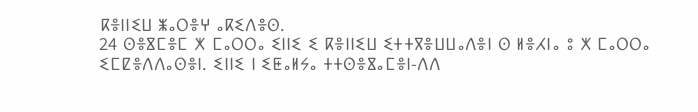ⴽⴻⵏⵏⵉⵡ ⵥⴰⵔⴻⵖ ⴰⴽⵉⴷⴻⵙ.
24 ⵙⴻⴵⵎⴻⵎ ⵅ ⵎⴰⵔⵔⴰ ⵉⵏⵏⵉ ⵉ ⴽⴻⵏⵏⵉⵡ ⵉⵜⵜⴳⴻⵡⵡⴰⴷⴻⵏ ⵙ ⵍⴻⵃⵏⴰ ⵓ ⵅ ⵎⴰⵔⵔⴰ ⵉⵎⵇⴻⴷⴷⴰⵙⴻⵏ. ⵉⵏⵏⵉ ⵏ ⵉⵟⴰⵍⵢⴰ ⵜⵜⵙⴻⴵⴰⵎⴻⵏ-ⴷⴷ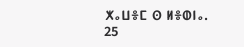ⵅⴰⵡⴻⵎ ⵙ ⵍⴻⵀⵏⴰ.
25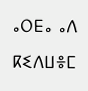ⴰⵔⴹⴰ ⴰⴷ ⴽⵉⴷⵡⴻⵎ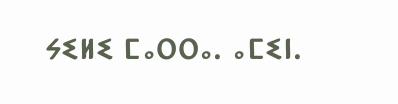ⵢⵉⵍⵉ ⵎⴰⵔⵔⴰ. ⴰⵎⵉⵏ.